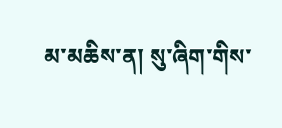མ་མཆིས་ན། སུ་ཞིག་གིས་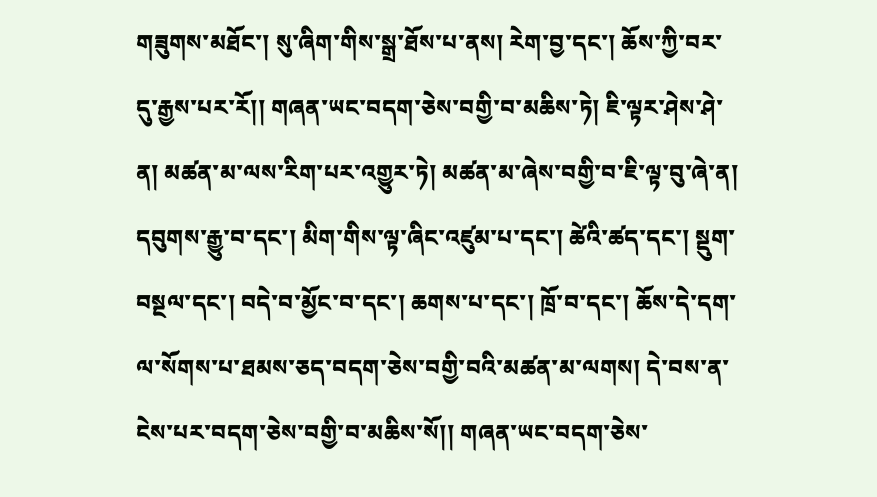གཟུགས་མཐོང་། སུ་ཞིག་གིས་སྒྲ་ཐོས་པ་ནས། རེག་བྱ་དང་། ཆོས་ཀྱི་བར་དུ་རྒྱས་པར་རོ།། གཞན་ཡང་བདག་ཅེས་བགྱི་བ་མཆིས་ཏེ། ཇི་ལྟར་ཤེས་ཤེ་ན། མཚན་མ་ལས་རིག་པར་འགྱུར་ཏེ། མཚན་མ་ཞེས་བགྱི་བ་ཇི་ལྟ་བུ་ཞེ་ན། དབུགས་རྒྱུ་བ་དང་། མིག་གིས་ལྟ་ཞིང་འཛུམ་པ་དང་། ཚེའི་ཚད་དང་། སྡུག་བསྔལ་དང་། བདེ་བ་མྱོང་བ་དང་། ཆགས་པ་དང་། ཁྲོ་བ་དང་། ཆོས་དེ་དག་ལ་སོགས་པ་ཐམས་ཅད་བདག་ཅེས་བགྱི་བའི་མཚན་མ་ལགས། དེ་བས་ན་ངེས་པར་བདག་ཅེས་བགྱི་བ་མཆིས་སོ།། གཞན་ཡང་བདག་ཅེས་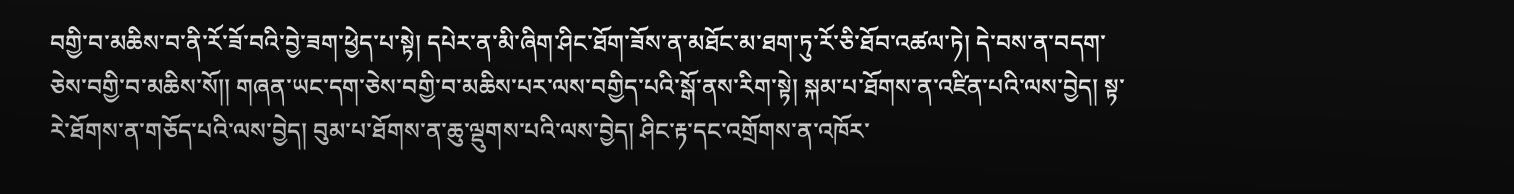བགྱི་བ་མཆིས་བ་ནི་རོ་ཟོ་བའི་བྱེ་ཟག་ཕྱེད་པ་སྟེ། དཔེར་ན་མི་ཞིག་ཤིང་ཐོག་ཟོས་ན་མཐོང་མ་ཐག་ཏུ་རོ་ཅི་ཐོབ་འཚལ་ཏེ། དེ་བས་ན་བདག་ཅེས་བགྱི་བ་མཆིས་སོ།། གཞན་ཡང་དག་ཅེས་བགྱི་བ་མཆིས་པར་ལས་བགྱིད་པའི་སྒོ་ནས་རིག་སྟེ། སྐམ་པ་ཐོགས་ན་འཛིན་པའི་ལས་བྱེད། སྟ་རེ་ཐོགས་ན་གཅོད་པའི་ལས་བྱེད། བུམ་པ་ཐོགས་ན་ཆུ་ལྡུགས་པའི་ལས་བྱེད། ཤིང་རྟ་དང་འགྲོགས་ན་འཁོར་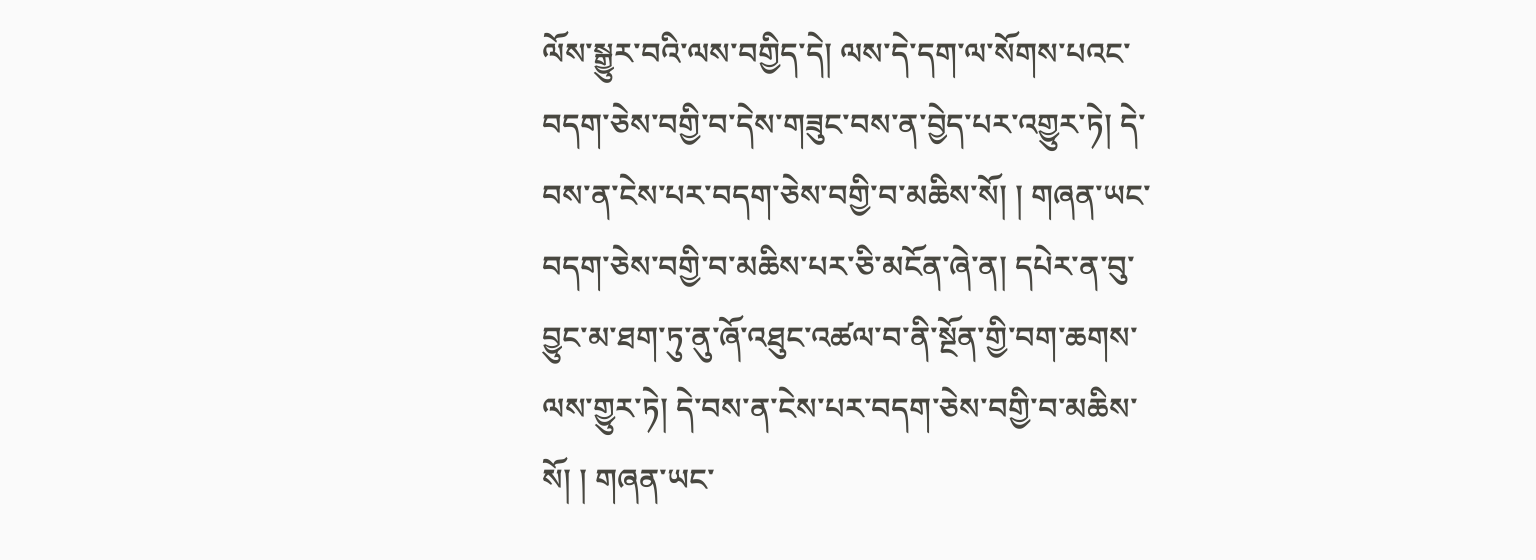ལོས་སྒྱུར་བའི་ལས་བགྱིད་དེ། ལས་དེ་དག་ལ་སོགས་པའང་བདག་ཅེས་བགྱི་བ་དེས་གཟུང་བས་ན་བྱེད་པར་འགྱུར་ཏེ། དེ་བས་ན་ངེས་པར་བདག་ཅེས་བགྱི་བ་མཆིས་སོ། ། གཞན་ཡང་བདག་ཅེས་བགྱི་བ་མཆིས་པར་ཅི་མངོན་ཞེ་ན། དཔེར་ན་བུ་བྱུང་མ་ཐག་ཏུ་ནུ་ཞོ་འཐུང་འཚལ་བ་ནི་སྔོན་གྱི་བག་ཆགས་ལས་གྱུར་ཏེ། དེ་བས་ན་ངེས་པར་བདག་ཅེས་བགྱི་བ་མཆིས་སོ། ། གཞན་ཡང་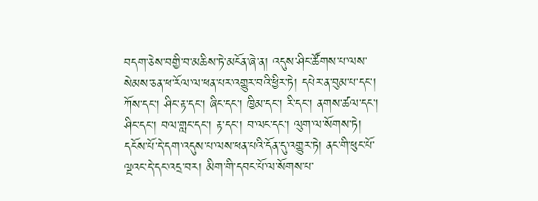བདག་ཅེས་བགྱི་བ་མཆིས་ཏེ་མངོན་ཞེ་ན། འདུས་ཤིང་ཚོགས་པ་ལས་སེམས་ཅན་ཕ་རོལ་ལ་ཕན་པར་འགྱུར་བའི་ཕྱིར་ཏེ། དཔེར་ན་བུམ་པ་དང་། ཀོས་དང་། ཤིང་རྟ་དང་། ཞིང་དང་། ཁྱིམ་དང་། རི་དང་། ནགས་ཚལ་དང་། ཤིང་དང་། བལ་གླང་དང་། རྟ་དང་། བ་ལང་དང་། ལུག་ལ་སོགས་ཏེ། དངོས་པོ་དེ་དག་འདུས་པ་ལས་ཕན་པའི་དོན་དུ་འགྱུར་ཏེ། ནང་གི་ཕུང་པོ་ལྔའང་དེ་དང་འདྲ་བར། མིག་གི་དབང་པོ་ལ་སོགས་པ་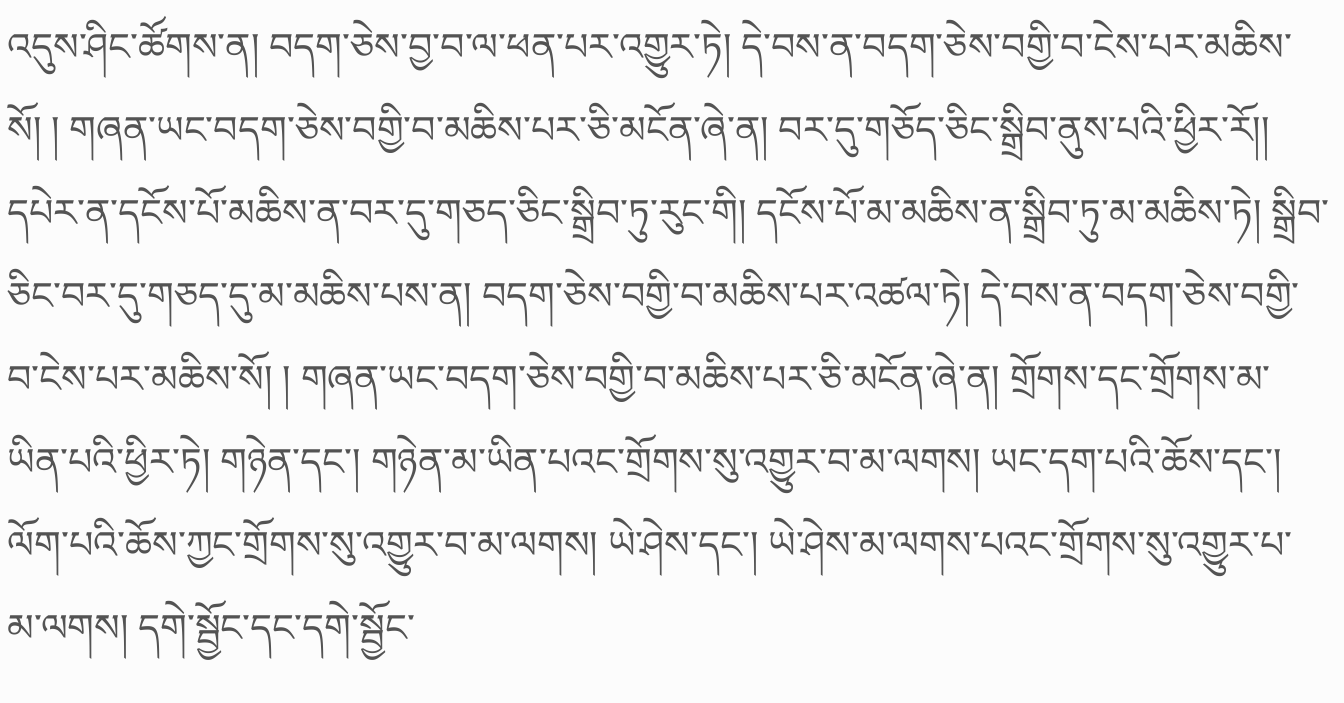འདུས་ཤིང་ཚོགས་ན། བདག་ཅེས་བྱ་བ་ལ་ཕན་པར་འགྱུར་ཏེ། དེ་བས་ན་བདག་ཅེས་བགྱི་བ་ངེས་པར་མཆིས་སོ། ། གཞན་ཡང་བདག་ཅེས་བགྱི་བ་མཆིས་པར་ཅི་མངོན་ཞེ་ན། བར་དུ་གཅོད་ཅིང་སྒྲིབ་ནུས་པའི་ཕྱིར་རོ།། དཔེར་ན་དངོས་པོ་མཆིས་ན་བར་དུ་གཅད་ཅིང་སྒྲིབ་ཏུ་རུང་གི། དངོས་པོ་མ་མཆིས་ན་སྒྲིབ་ཏུ་མ་མཆིས་ཏེ། སྒྲིབ་ཅིང་བར་དུ་གཅད་དུ་མ་མཆིས་པས་ན། བདག་ཅེས་བགྱི་བ་མཆིས་པར་འཚལ་ཏེ། དེ་བས་ན་བདག་ཅེས་བགྱི་བ་ངེས་པར་མཆིས་སོ། ། གཞན་ཡང་བདག་ཅེས་བགྱི་བ་མཆིས་པར་ཅི་མངོན་ཞེ་ན། གྲོགས་དང་གྲོགས་མ་ཡིན་པའི་ཕྱིར་ཏེ། གཉེན་དང་། གཉེན་མ་ཡིན་པའང་གྲོགས་སུ་འགྱུར་བ་མ་ལགས། ཡང་དག་པའི་ཆོས་དང་། ལོག་པའི་ཆོས་ཀྱང་གྲོགས་སུ་འགྱུར་བ་མ་ལགས། ཡེ་ཤེས་དང་། ཡེ་ཤེས་མ་ལགས་པའང་གྲོགས་སུ་འགྱུར་པ་མ་ལགས། དགེ་སྦྱོང་དང་དགེ་སྦྱོང་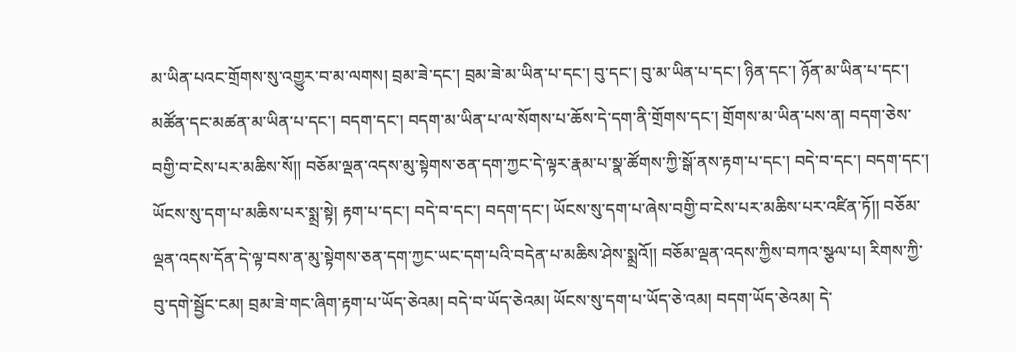མ་ཡིན་པའང་གྲོགས་སུ་འགྱུར་བ་མ་ལགས། བྲམ་ཟེ་དང་། བྲམ་ཟེ་མ་ཡིན་པ་དང་། བུ་དང་། བུ་མ་ཡིན་པ་དང་། ཉིན་དང་། ཉོན་མ་ཡིན་པ་དང་། མཚོན་དང་མཚན་མ་ཡིན་པ་དང་། བདག་དང་། བདག་མ་ཡིན་པ་ལ་སོགས་པ་ཆོས་དེ་དག་ནི་གྲོགས་དང་། གྲོགས་མ་ཡིན་པས་ན། བདག་ཅེས་བགྱི་བ་ངེས་པར་མཆིས་སོ།། བཅོམ་ལྡན་འདས་མུ་སྟེགས་ཅན་དག་ཀྱང་དེ་ལྟར་རྣམ་པ་སྣ་ཚོགས་ཀྱི་སྒོ་ནས་རྟག་པ་དང་། བདེ་བ་དང་། བདག་དང་། ཡོངས་སུ་དག་པ་མཆིས་པར་སྨྲ་སྟེ། རྟག་པ་དང་། བདེ་བ་དང་། བདག་དང་། ཡོངས་སུ་དག་པ་ཞེས་བགྱི་བ་ངེས་པར་མཆིས་པར་འཛིན་ཏོ།། བཅོམ་ལྡན་འདས་དོན་དེ་ལྟ་བས་ན་མུ་སྟེགས་ཅན་དག་ཀྱང་ཡང་དག་པའི་བདེན་པ་མཆིས་ཤེས་སྨྲའོ།། བཅོམ་ལྡན་འདས་ཀྱིས་བཀའ་སྩལ་པ། རིགས་ཀྱི་བུ་དགེ་སྦྱོང་ངམ། བྲམ་ཟེ་གང་ཞིག་རྟག་པ་ཡོད་ཅེའམ། བདེ་བ་ཡོད་ཅེའམ། ཡོངས་སུ་དག་པ་ཡོད་ཅེ་འམ། བདག་ཡོད་ཅེའམ། དེ་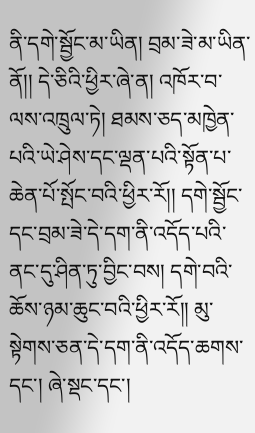ནི་དགེ་སྦྱོང་མ་ཡིན། བྲམ་ཟེ་མ་ཡིན་ནོ།། དེ་ཅིའི་ཕྱིར་ཞེ་ན། འཁོར་བ་ལས་འཁྲུལ་ཏེ། ཐམས་ཅད་མཁྱེན་པའི་ཡེ་ཤེས་དང་ལྡན་པའི་སྟོན་པ་ཆེན་པོ་སྤོང་བའི་ཕྱིར་རོ།། དགེ་སྦྱོང་དང་བྲམ་ཟེ་དེ་དག་ནི་འདོད་པའི་ནང་དུ་ཤིན་ཏུ་བྱིང་བས། དགེ་བའི་ཆོས་ཉམ་ཆུང་བའི་ཕྱིར་རོ།། མུ་སྟེགས་ཅན་དེ་དག་ནི་འདོད་ཆགས་དང་། ཞེ་སྡང་དང་།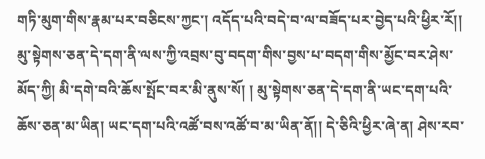གཏི་མུག་གིས་རྣམ་པར་བཅིངས་ཀྱང་། འདོད་པའི་བདེ་བ་ལ་བཟོད་པར་བྱེད་པའི་ཕྱིར་རོ།། མུ་སྟེགས་ཅན་དེ་དག་ནི་ལས་ཀྱི་འབྲས་བུ་བདག་གིས་བྱས་པ་བདག་གིས་མྱོང་བར་ཤེས་མོད་ཀྱི། མི་དགེ་བའི་ཆོས་སྤོང་བར་མི་ནུས་སོ། ། མུ་སྟེགས་ཅན་དེ་དག་ནི་ཡང་དག་པའི་ཆོས་ཅན་མ་ཡིན། ཡང་དག་པའི་འཚོ་བས་འཚོ་བ་མ་ཡིན་ནོ།། དེ་ཅིའི་ཕྱིར་ཞེ་ན། ཤེས་རབ་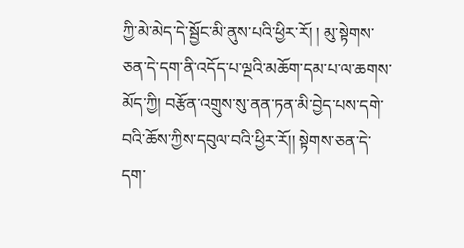ཀྱི་མེ་མེད་དེ་སྦྱོང་མི་ནུས་པའི་ཕྱིར་རོ། ། མུ་སྟེགས་ཅན་དེ་དག་ནི་འདོད་པ་ལྔའི་མཆོག་དམ་པ་ལ་ཆགས་མོད་ཀྱི། བརྩོན་འགྲུས་སུ་ནན་ཏན་མི་བྱེད་པས་དགེ་བའི་ཆོས་ཀྱིས་དབུལ་བའི་ཕྱིར་རོ།། སྟེགས་ཅན་དེ་དག་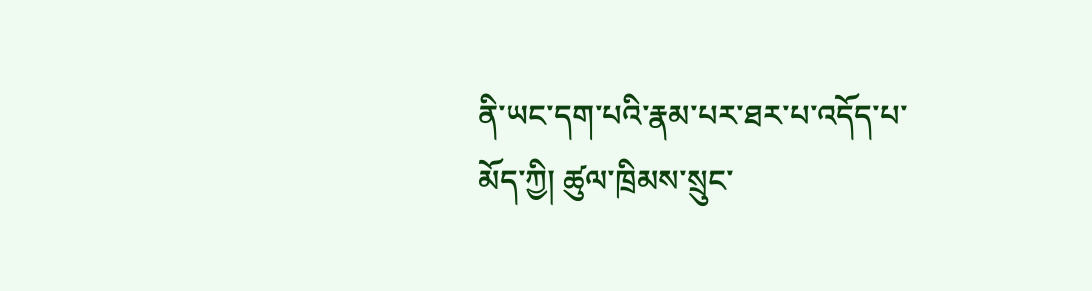ནི་ཡང་དག་པའི་རྣམ་པར་ཐར་པ་འདོད་པ་མོད་ཀྱི། ཚུལ་ཁྲིམས་སྲུང་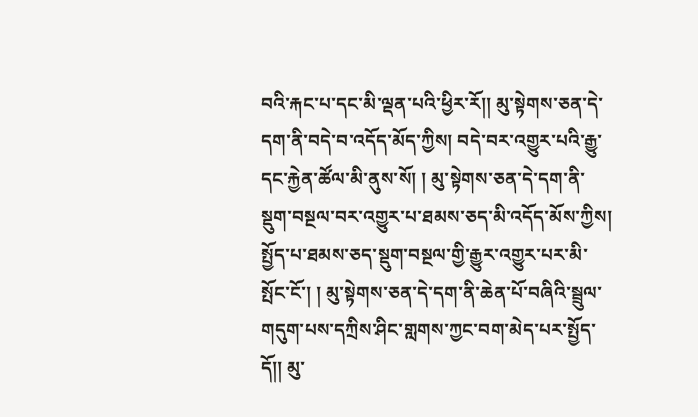བའི་རྐང་པ་དང་མི་ལྡན་པའི་ཕྱིར་རོ།། མུ་སྟེགས་ཅན་དེ་དག་ནི་བདེ་བ་འདོད་མོད་ཀྱིས། བདེ་བར་འགྱུར་པའི་རྒྱུ་དང་རྐྱེན་ཚོལ་མི་ནུས་སོ། ། མུ་སྟེགས་ཅན་དེ་དག་ནི་སྡུག་བསྔལ་བར་འགྱུར་པ་ཐམས་ཅད་མི་འདོད་མོས་ཀྱིས། སྤྱོད་པ་ཐམས་ཅད་སྡུག་བསྔལ་གྱི་རྒྱུར་འགྱུར་པར་མི་སྤོང་ངོ་། ། མུ་སྟེགས་ཅན་དེ་དག་ནི་ཆེན་པོ་བཞིའི་སྦྲུལ་གདུག་པས་དཀྲིས་ཤིང་གླགས་ཀྱང་བག་མེད་པར་སྤྱོད་དོ།། མུ་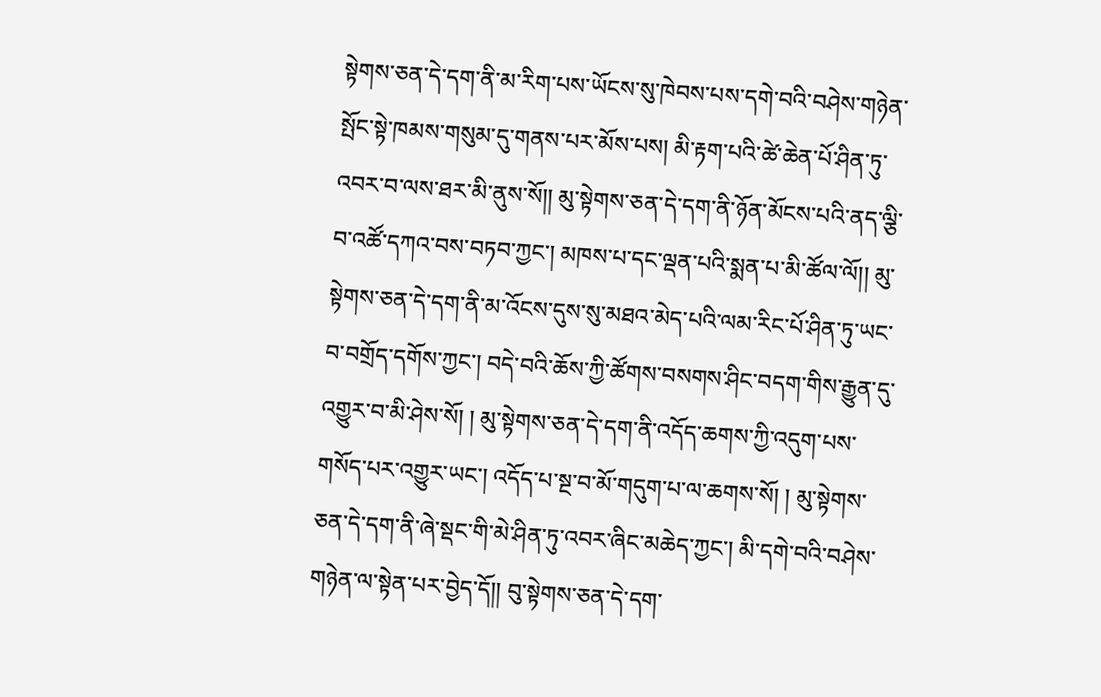སྟེགས་ཅན་དེ་དག་ནི་མ་རིག་པས་ཡོངས་སུ་ཁེབས་པས་དགེ་བའི་བཤེས་གཉེན་སྤོང་སྟེ་ཁམས་གསུམ་དུ་གནས་པར་མོས་པས། མི་རྟག་པའི་ཚེ་ཆེན་པོ་ཤིན་ཏུ་འབར་བ་ལས་ཐར་མི་ནུས་སོ།། མུ་སྟེགས་ཅན་དེ་དག་ནི་ཉོན་མོངས་པའི་ནད་ལྕི་བ་འཚོ་དཀའ་བས་བཏབ་ཀྱང་། མཁས་པ་དང་ལྡན་པའི་སྨན་པ་མི་ཚོལ་ལོ།། མུ་སྟེགས་ཅན་དེ་དག་ནི་མ་འོངས་དུས་སུ་མཐའ་མེད་པའི་ལམ་རིང་པོ་ཤིན་ཏུ་ཡང་བ་བགྲོད་དགོས་ཀྱང་། བདེ་བའི་ཆོས་ཀྱི་ཚོགས་བསགས་ཤིང་བདག་གིས་རྒྱུན་དུ་འགྱུར་བ་མི་ཤེས་སོ། ། མུ་སྟེགས་ཅན་དེ་དག་ནི་འདོད་ཆགས་ཀྱི་འདུག་པས་གསོད་པར་འགྱུར་ཡང་། འདོད་པ་སྔ་བ་མོ་གདུག་པ་ལ་ཆགས་སོ། ། མུ་སྟེགས་ཅན་དེ་དག་ནི་ཞེ་སྡང་གི་མེ་ཤིན་ཏུ་འབར་ཞིང་མཆེད་ཀྱང་། མི་དགེ་བའི་བཤེས་གཉེན་ལ་སྟེན་པར་བྱེད་དོ།། བུ་སྟེགས་ཅན་དེ་དག་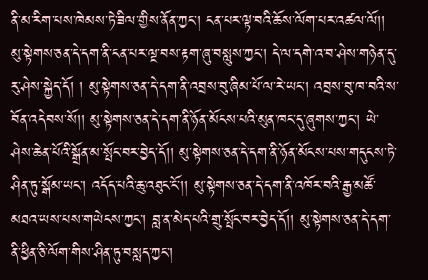ནི་མ་རིག་པས་ཁེམས་ཏེ་ཟིལ་གྱིས་ནོན་ཀྱང་། ངན་པར་ལྟ་བའི་ཆོས་ལོག་པར་འཚལ་ལོ།། མུ་སྟེགས་ཅན་དེ་དག་ནི་ངན་པར་ལྔ་བས་རྟག་ཞུ་བསླུས་ཀྱང་། དེ་ལ་དགེ་འ་བ་ཤེས་གཉེན་དུ་རུ་ཤེས་སྐྱེད་དོ། ། མུ་སྟེགས་ཅན་དེ་དག་ནི་འབྲས་བུ་ཞིམ་པོ་ལ་རེ་ཡང་། འབྲས་བུ་ཁ་བའི་ས་བོན་འདེབས་སོ།། མུ་སྟེགས་ཅན་དེ་དག་ནི་ཉོན་མོངས་པའི་མུན་ཁང་དུ་ཞུགས་ཀྱང་། ཡེ་ཤེས་ཆེན་པོའི་སྒྲོན་མ་སྤོང་བར་བྱེད་དོ།། མུ་སྟེགས་ཅན་དེ་དག་ནི་ཉོན་མོངས་པས་གདུངས་ཏེ་ཤིན་ཏུ་སྒོམ་ཡང་། འདོད་པའི་ཆུ་འཐུང་ངོ་།། མུ་སྟེགས་ཅན་དེ་དག་ནི་འཁོར་བའི་རྒྱ་མཚོ་མཐའ་ཡས་པས་གཡེངས་ཀྱང་། བླ་ན་མེད་པའི་གྲུ་སྤོང་བར་བྱེད་དོ།། མུ་སྟེགས་ཅན་དེ་དག་ནི་ཕྱིན་ཅི་ལོག་གིས་ཤིན་ཏུ་བསླད་ཀྱང་།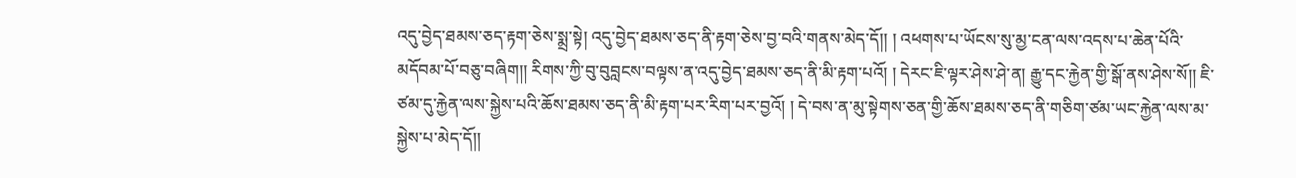འདུ་བྱེད་ཐམས་ཅད་རྟག་ཅེས་སྨྲ་སྟེ། འདུ་བྱེད་ཐམས་ཅད་ནི་རྟག་ཅེས་བྱ་བའི་གནས་མེད་དོ།། ། འཕགས་པ་ཡོངས་སུ་མྱ་ངན་ལས་འདས་པ་ཆེན་པོའི་མདོབམ་པོ་བཅུ་བཞིག།། རིགས་ཀྱི་བུ་བུབླངས་བལྟས་ན་འདུ་བྱེད་ཐམས་ཅད་ནི་མི་རྟག་པའོ། ། དེརང་ཇི་ལྟར་ཤེས་ཤེ་ན། རྒྱུ་དང་རྐྱེན་གྱི་སྒོ་ནས་ཤེས་སོ།། ཇི་ཙམ་དུ་རྐྱེན་ལས་སྐྱེས་པའི་ཆོས་ཐམས་ཅད་ནི་མི་རྟག་པར་རིག་པར་བྱའོ། ། དེ་བས་ན་མུ་སྟེགས་ཅན་གྱི་ཆོས་ཐམས་ཅད་ནི་གཅིག་ཙམ་ཡང་རྐྱེན་ལས་མ་སྐྱེས་པ་མེད་དོ།།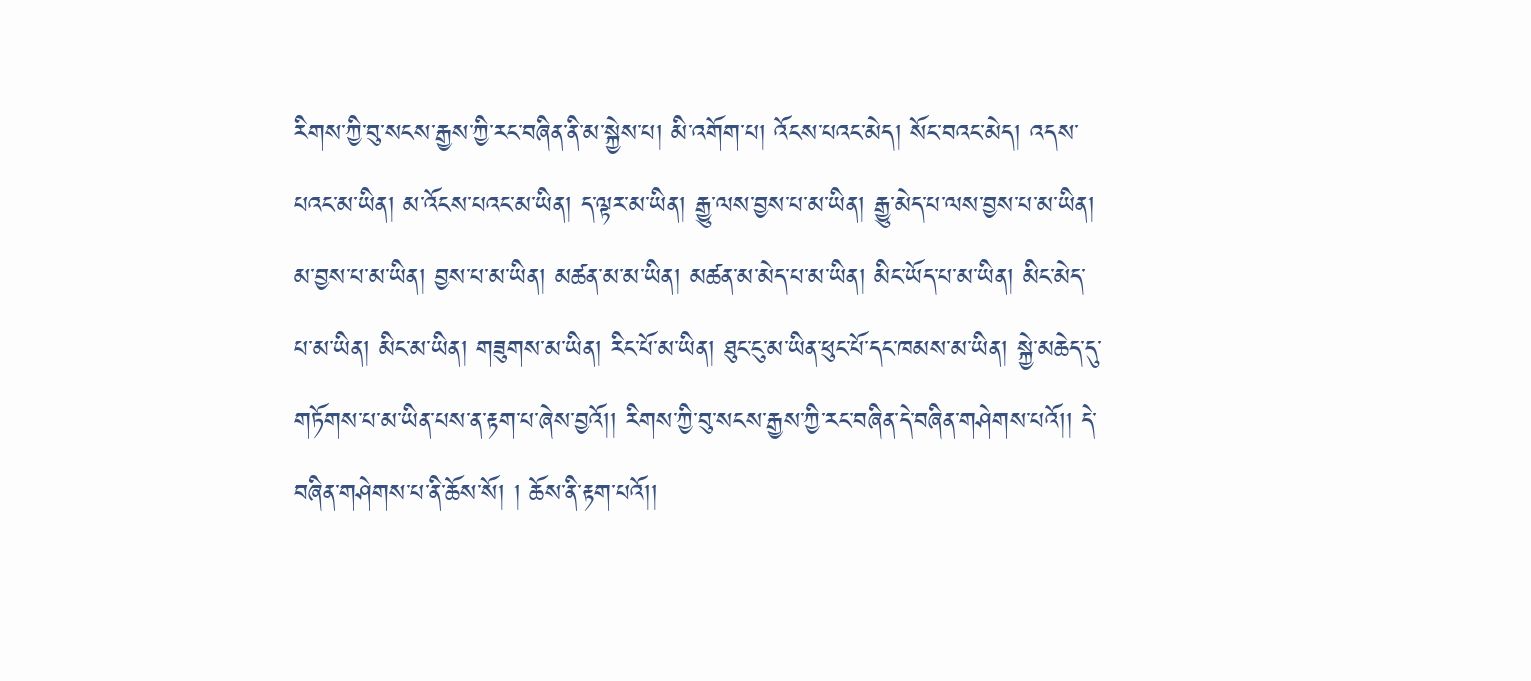རིགས་ཀྱི་བུ་སངས་རྒྱས་ཀྱི་རང་བཞིན་ནི་མ་སྐྱེས་པ། མི་འགོག་པ། འོངས་པའང་མེད། སོང་བའང་མེད། འདས་པའང་མ་ཡིན། མ་འོངས་པའང་མ་ཡིན། ད་ལྟར་མ་ཡིན། རྒྱུ་ལས་བྱས་པ་མ་ཡིན། རྒྱུ་མེད་པ་ལས་བྱས་པ་མ་ཡིན། མ་བྱས་པ་མ་ཡིན། བྱས་པ་མ་ཡིན། མཚན་མ་མ་ཡིན། མཚན་མ་མེད་པ་མ་ཡིན། མིང་ཡོད་པ་མ་ཡིན། མིང་མེད་པ་མ་ཡིན། མིང་མ་ཡིན། གཟུགས་མ་ཡིན། རིང་པོ་མ་ཡིན། ཐུང་ངུ་མ་ཡིན་ཕུང་པོ་དང་ཁམས་མ་ཡིན། སྐྱེ་མཆེད་དུ་གཏོགས་པ་མ་ཡིན་པས་ན་རྟག་པ་ཞེས་བྱའོ།། རིགས་ཀྱི་བུ་སངས་རྒྱས་ཀྱི་རང་བཞིན་དེ་བཞིན་གཤེགས་པའོ།། དེ་བཞིན་གཤེགས་པ་ནི་ཆོས་སོ། ། ཆོས་ནི་རྟག་པའོ།།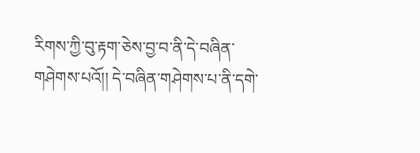རིགས་ཀྱི་བུ་རྟག་ཅེས་བྱ་བ་ནི་དེ་བཞིན་གཤེགས་པའོ།། དེ་བཞིན་གཤེགས་པ་ནི་དགེ་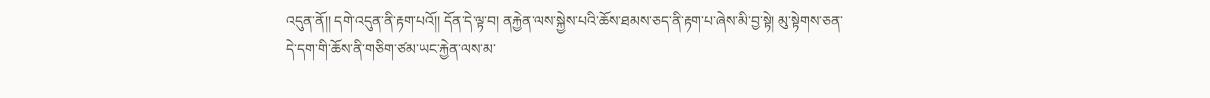འདུན་ནོ།། དགེ་འདུན་ནི་རྟག་པའོ།། དོན་དེ་ལྟ་བ། ནརྐྱེན་ལས་སྐྱེས་པའི་ཆོས་ཐམས་ཅད་ནི་རྟག་པ་ཞེས་མི་བྱ་སྟེ། མུ་སྟེགས་ཅན་དེ་དག་གི་ཆོས་ནི་གཅིག་ཙམ་ཡང་རྐྱེན་ལས་མ་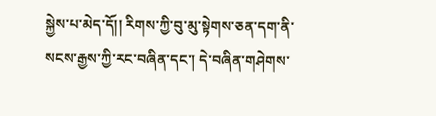སྐྱེས་པ་མེད་དོ།། རིགས་ཀྱི་བུ་མུ་སྟེགས་ཅན་དག་ནི་སངས་རྒྱས་ཀྱི་རང་བཞིན་དང་། དེ་བཞིན་གཤེགས་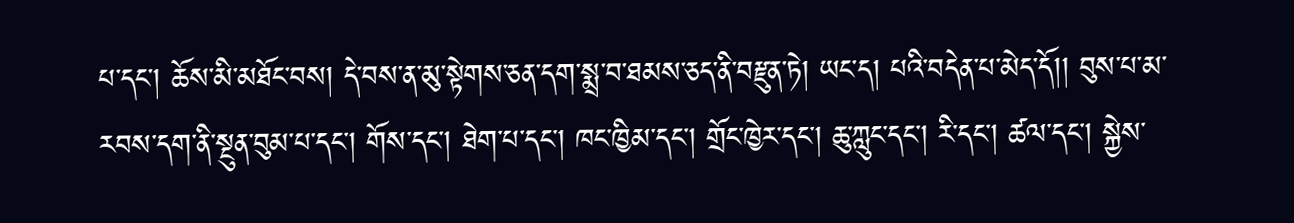པ་དང་། ཆོས་མི་མཐོང་བས། དེ་བས་ན་མུ་སྟེགས་ཅན་དག་སྨྲ་བ་ཐམས་ཅད་ནི་བརྫུན་ཏེ། ཡང་ད། པའི་བདེན་པ་མེད་དོ།། བུས་པ་མ་རབས་དག་ནི་སྔུན་བུམ་པ་དང་། གོས་དང་། ཐེག་པ་དང་། ཁང་ཁྱིམ་དང་། གྲོང་ཁྱེར་དང་། ཆུ་ཀླུང་དང་། རི་དང་། ཚལ་དང་། སྐྱེས་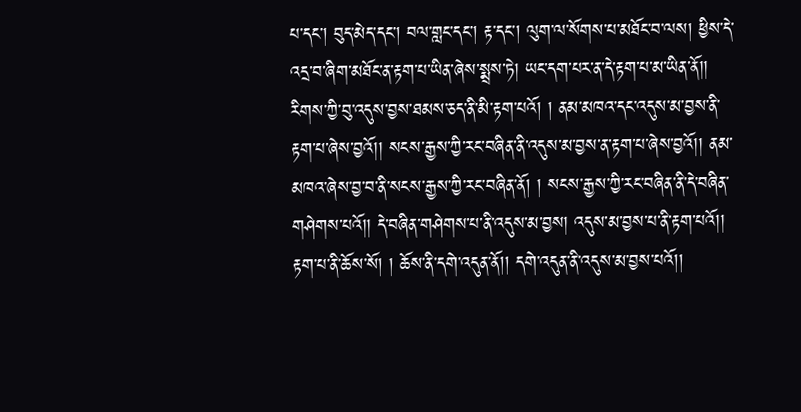པ་དང་། བུད་མེད་དང་། བལ་གླང་དང་། རྟ་དང་། ལུག་ལ་སོགས་པ་མཐོང་བ་ལས། ཕྱིས་དེ་འདྲ་བ་ཞིག་མཐོང་ན་རྟག་པ་ཡིན་ཞེས་སྨྲས་ཏེ། ཡང་དག་པར་ན་དེ་རྟག་པ་མ་ཡིན་ནོ།། རིགས་ཀྱི་བུ་འདུས་བྱས་ཐམས་ཅད་ནི་མི་རྟག་པའོ། ། ནམ་མཁའ་དང་འདུས་མ་བྱས་ནི་རྟག་པ་ཞེས་བྱའོ།། སངས་རྒྱས་ཀྱི་རང་བཞིན་ནི་འདུས་མ་བྱས་ན་རྟག་པ་ཞེས་བྱའོ།། ནམ་མཁའ་ཞེས་བྱ་བ་ནི་སངས་རྒྱས་ཀྱི་རང་བཞིན་ནོ། ། སངས་རྒྱས་ཀྱི་རང་བཞིན་ནི་དེ་བཞིན་གཤེགས་པའོ།། དེ་བཞིན་གཤེགས་པ་ནི་འདུས་མ་བྱས། འདུས་མ་བྱས་པ་ནི་རྟག་པའོ།། རྟག་པ་ནི་ཆོས་སོ། ། ཆོས་ནི་དགེ་འདུན་ནོ།། དགེ་འདུན་ནི་འདུས་མ་བྱས་པའོ།།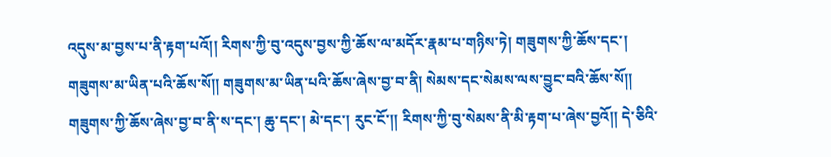འདུས་མ་བྱས་པ་ནི་རྟག་པའོ།། རིགས་ཀྱི་བུ་འདུས་བྱས་ཀྱི་ཆོས་ལ་མདོར་རྣམ་པ་གཉིས་ཏེ། གཟུགས་ཀྱི་ཆོས་དང་། གཟུགས་མ་ཡིན་པའི་ཆོས་སོ།། གཟུགས་མ་ཡིན་པའི་ཆོས་ཞེས་བྱ་བ་ནི། སེམས་དང་སེམས་ལས་བྱུང་བའི་ཆོས་སོ།། གཟུགས་ཀྱི་ཆོས་ཞེས་བྱ་བ་ནི་ས་དང་། ཆུ་དང་། མེ་དང་། རུང་ངོ་།། རིགས་ཀྱི་བུ་སེམས་ནི་མི་རྟག་པ་ཞེས་བྱའོ།། དེ་ཅིའི་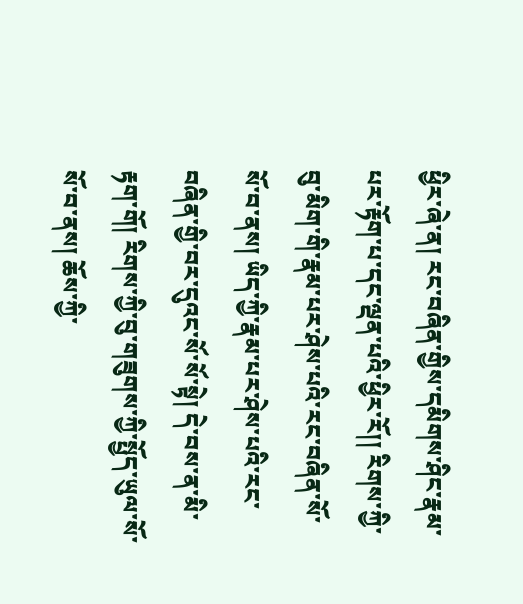ཕྱིར་ཞེ་ན། རང་བཞིན་གྱིས་དམིགས་ཤིང་རྣམ་པར་རྟོག་པ་དང་ལྡན་པའི་ཕྱིར་རོ།། རིགས་ཀྱི་བུ་མིག་གི་རྣམ་པར་ཤེས་པའི་རང་བཞིན་སོ་སོ་བ་ནས། ཡིད་ཀྱི་རྣམ་པར་ཤེས་པའི་རང་བཞིན་གྱི་བར་དུའང་སོ་སོ་སྟེ། དེ་བས་ན་མི་རྟག་གོ། རིགས་ཀྱི་བུ་གཟུགས་ཀྱི་སྤྱོད་ཡུལ་སོ་སོ་བ་ནས། ཆོས་ཀྱི་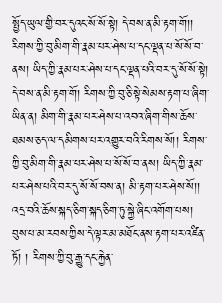སྤྱོད་ཡུལ་གྱི་བར་དུའང་སོ་སོ་སྟེ། དེ་བས་ན་མི་རྟག་གོ།། རིགས་ཀྱི་བུ་མིག་གི་རྣམ་པར་ཤེས་པ་དང་ལྡན་པ་སོ་སོ་བ་ནས། ཡིད་ཀྱི་རྣམ་པར་ཤེས་པ་དང་ལྡན་པའི་བར་དུ་སོ་སོ་སྟེ། དེ་བས་ན་མི་རྟག་གོ། རིགས་ཀྱི་བུ་ཅི་སྟེ་སེམས་རྟག་པ་ཞིག་ཡིན་ན། མིག་གི་རྣམ་པར་ཤེས་པ་འབའ་ཞིག་གིས་ཆོས་ཐམས་ཅད་ལ་དམིགས་པར་འགྱུར་བའི་རིགས་སོ།། རིགས་ཀྱི་བུ་མིག་གི་རྣམ་པར་ཤེས་པ་སོ་སོ་བ་ནས། ཡིད་ཀྱི་རྣམ་པར་ཤེས་པའི་བར་དུ་སོ་སོ་བས་ན། མི་རྟག་པར་ཤེས་སོ།། འདྲ་བའི་ཆོས་སྐད་ཅིག་སྐད་ཅིག་ཏུ་སྐྱེ་ཞིང་འགོག་པས། བུས་པ་མ་རབས་ཀྱིས་དེ་ལྟར་མ་མཐོང་ནས་རྟག་པར་འཛིན་ཏོ། ། རིགས་ཀྱི་བུ་རྒྱུ་དང་རྐྱེན་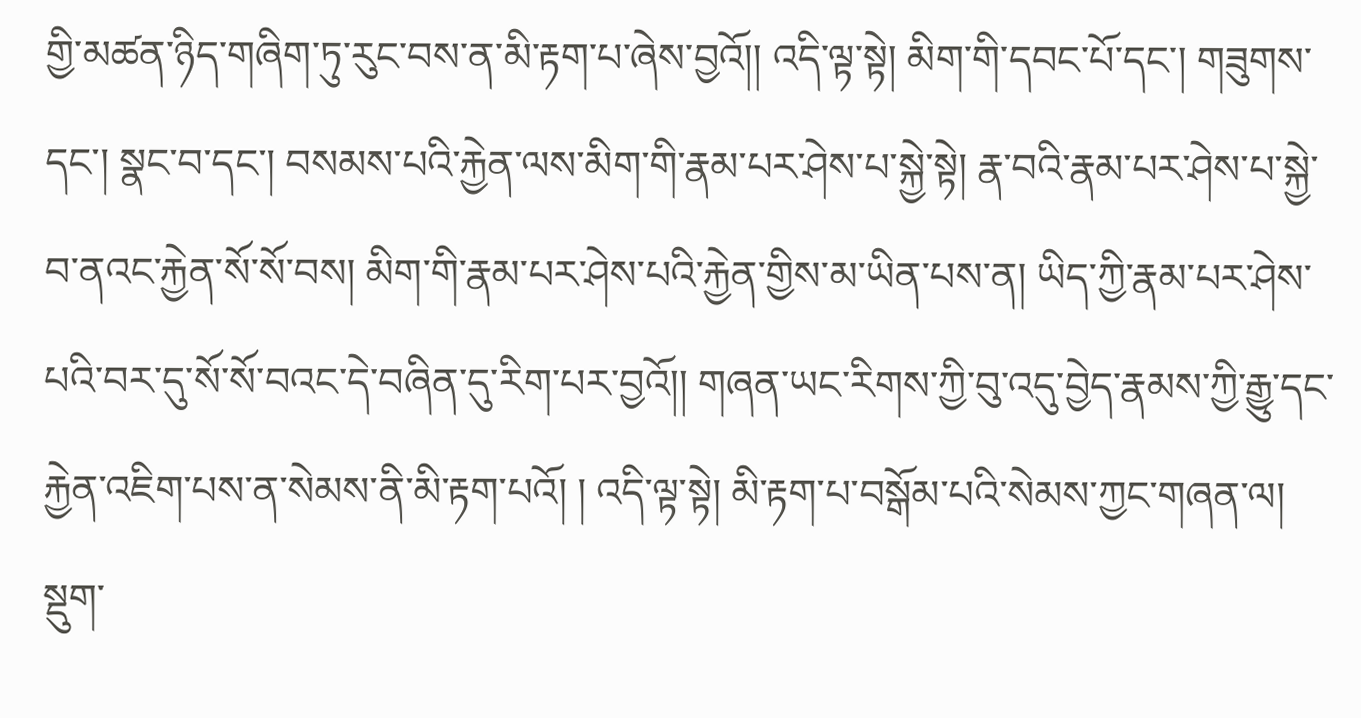གྱི་མཚན་ཉིད་གཞིག་ཏུ་རུང་བས་ན་མི་རྟག་པ་ཞེས་བྱའོ།། འདི་ལྟ་སྟེ། མིག་གི་དབང་པོ་དང་། གཟུགས་དང་། སྣང་བ་དང་། བསམས་པའི་རྐྱེན་ལས་མིག་གི་རྣམ་པར་ཤེས་པ་སྐྱེ་སྟེ། རྣ་བའི་རྣམ་པར་ཤེས་པ་སྐྱེ་བ་ནའང་རྐྱེན་སོ་སོ་བས། མིག་གི་རྣམ་པར་ཤེས་པའི་རྐྱེན་གྱིས་མ་ཡིན་པས་ན། ཡིད་ཀྱི་རྣམ་པར་ཤེས་པའི་བར་དུ་སོ་སོ་བའང་དེ་བཞིན་དུ་རིག་པར་བྱའོ།། གཞན་ཡང་རིགས་ཀྱི་བུ་འདུ་བྱེད་རྣམས་ཀྱི་རྒྱུ་དང་རྐྱེན་འཇིག་པས་ན་སེམས་ནི་མི་རྟག་པའོ། ། འདི་ལྟ་སྟེ། མི་རྟག་པ་བསྒོམ་པའི་སེམས་ཀྱང་གཞན་ལ། སྡུག་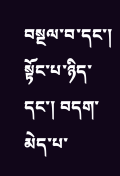བསྔལ་བ་དང་། སྟོང་པ་ཉིད་དང་། བདག་མེད་པ་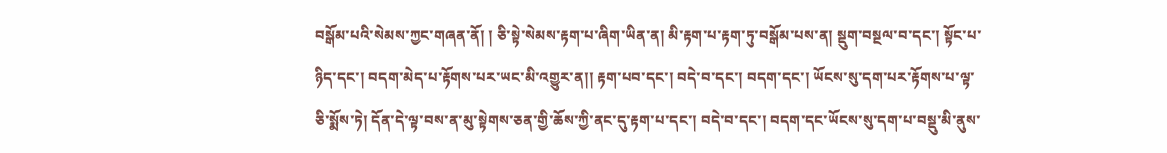བསྒོམ་པའི་སེམས་ཀྱང་གཞན་ནོ། ། ཅི་སྟེ་སེམས་རྟག་པ་ཞིག་ཡིན་ན། མི་རྟག་པ་རྟག་ཏུ་བསྒོམ་པས་ན། སྡུག་བསྔལ་བ་དང་། སྟོང་པ་ཉིད་དང་། བདག་མེད་པ་རྟོགས་པར་ཡང་མི་འགྱུར་ན།། རྟག་པབ་དང་། བདེ་བ་དང་། བདག་དང་། ཡོངས་སུ་དག་པར་རྟོགས་པ་ལྟ་ཅི་སྨོས་ཏེ། དོན་དེ་ལྟ་བས་ན་མུ་སྟེགས་ཅན་གྱི་ཆོས་ཀྱི་ནང་དུ་རྟག་པ་དང་། བདེ་བ་དང་། བདག་དང་ཡོངས་སུ་དག་པ་བསྡུ་མི་ནུས་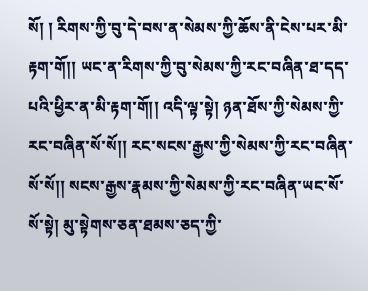སོ། ། རིགས་ཀྱི་བུ་དེ་བས་ན་སེམས་ཀྱི་ཆོས་ནི་ངེས་པར་མི་རྟག་གོ།། ཡང་ན་རིགས་ཀྱི་བུ་སེམས་ཀྱི་རང་བཞིན་ཐ་དད་པའི་ཕྱིར་ན་མི་རྟག་གོ།། འདི་ལྟ་སྟེ། ཉན་ཐོས་ཀྱི་སེམས་ཀྱི་རང་བཞིན་སོ་སོ།། རང་སངས་རྒྱས་ཀྱི་སེམས་ཀྱི་རང་བཞིན་སོ་སོ།། སངས་རྒྱས་རྣམས་ཀྱི་སེམས་ཀྱི་རང་བཞིན་ཡང་སོ་སོ་སྟེ། མུ་སྟེགས་ཅན་ཐམས་ཅད་ཀྱི་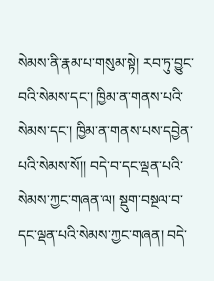སེམས་ནི་རྣམ་པ་གསུམ་སྟེ། རབ་ཏུ་བྱུང་བའི་སེམས་དང་། ཁྱིམ་ན་གནས་པའི་སེམས་དང་། ཁྱིམ་ན་གནས་པས་དབྱེན་པའི་སེམས་སོ།། བདེ་བ་དང་ལྡན་པའི་སེམས་ཀྱང་གཞན་ལ། སྡུག་བསྔལ་བ་དང་ལྡན་པའི་སེམས་ཀྱང་གཞན། བདེ་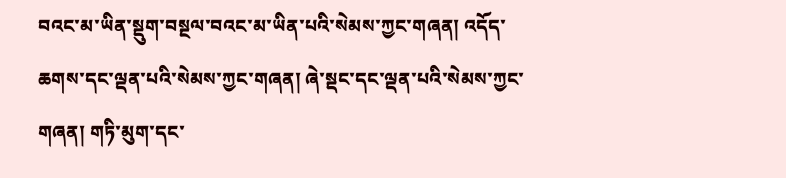བའང་མ་ཡིན་སྡུག་བསྔལ་བའང་མ་ཡིན་པའི་སེམས་ཀྱང་གཞན། འདོད་ཆགས་དང་ལྡན་པའི་སེམས་ཀྱང་གཞན། ཞེ་སྡང་དང་ལྡན་པའི་སེམས་ཀྱང་གཞན། གཏི་མུག་དང་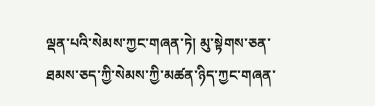ལྡན་པའི་སེམས་ཀྱང་གཞན་ཏེ། མུ་སྟེགས་ཅན་ཐམས་ཅད་ཀྱི་སེམས་ཀྱི་མཚན་ཉིད་ཀྱང་གཞན་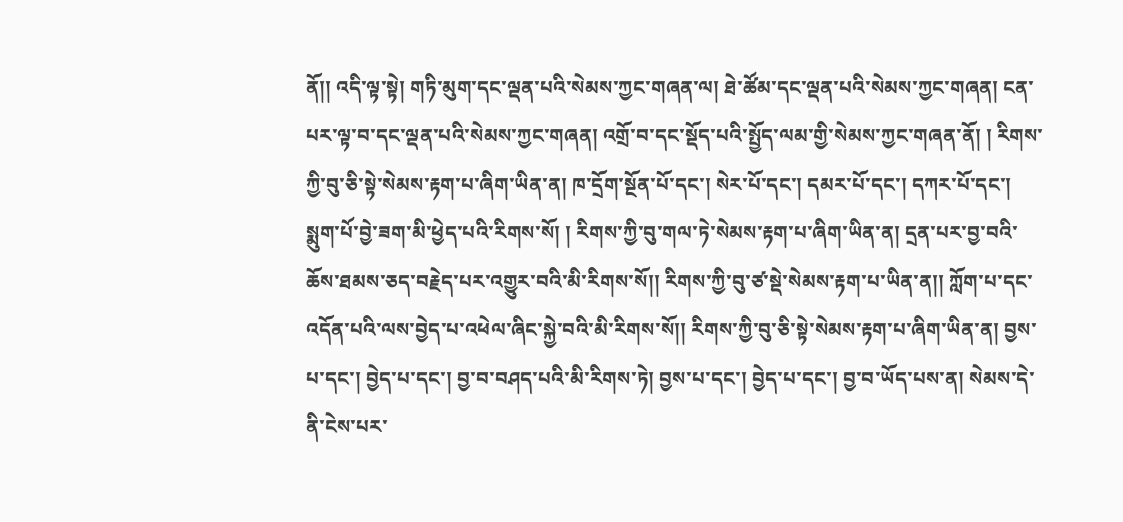ནོ།། འདི་ལྟ་སྟེ། གཏི་མུག་དང་ལྡན་པའི་སེམས་ཀྱང་གཞན་ལ། ཐེ་ཚོམ་དང་ལྡན་པའི་སེམས་ཀྱང་གཞན། ངན་པར་ལྟ་བ་དང་ལྡན་པའི་སེམས་ཀྱང་གཞན། འགྲོ་བ་དང་སྡོད་པའི་སྤྱོད་ལམ་གྱི་སེམས་ཀྱང་གཞན་ནོ། ། རིགས་ཀྱི་བུ་ཅི་སྟེ་སེམས་རྟག་པ་ཞིག་ཡིན་ན། ཁ་དྲོག་སྔོན་པོ་དང་། སེར་པོ་དང་། དམར་པོ་དང་། དཀར་པོ་དང་། སྨུག་པོ་བྱེ་ཟག་མི་ཕྱེད་པའི་རིགས་སོ། ། རིགས་ཀྱི་བུ་གལ་ཏེ་སེམས་རྟག་པ་ཞིག་ཡིན་ན། དྲན་པར་བྱ་བའི་ཆོས་ཐམས་ཅད་བརྗེད་པར་འགྱུར་བའི་མི་རིགས་སོ།། རིགས་ཀྱི་བུ་ཙ་སྡེ་སེམས་རྟག་པ་ཡིན་ན།། ཀློག་པ་དང་འདོན་པའི་ལས་བྱེད་པ་འཕེལ་ཞིང་སྐྱེ་བའི་མི་རིགས་སོ།། རིགས་ཀྱི་བུ་ཅི་སྟེ་སེམས་རྟག་པ་ཞིག་ཡིན་ན། བྱས་པ་དང་། བྱེད་པ་དང་། བྱ་བ་བཤད་པའི་མི་རིགས་ཏེ། བྱས་པ་དང་། བྱེད་པ་དང་། བྱ་བ་ཡོད་པས་ན། སེམས་དེ་ནི་ངེས་པར་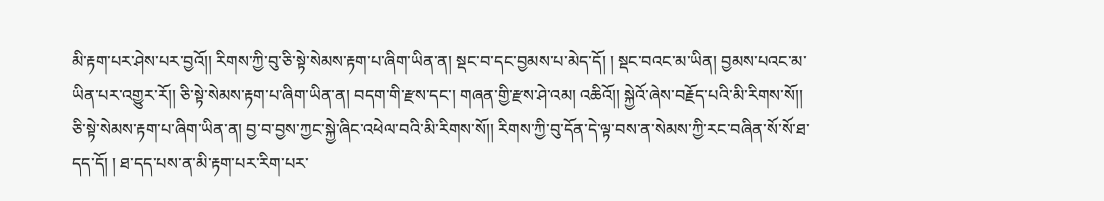མི་རྟག་པར་ཤེས་པར་བྱའོ།། རིགས་ཀྱི་བུ་ཅི་སྟེ་སེམས་རྟག་པ་ཞིག་ཡིན་ན། སྡང་བ་དང་བྱམས་པ་མེད་དོ། ། སྡང་བའང་མ་ཡིན། བྱམས་པའང་མ་ཡིན་པར་འགྱུར་རོ།། ཅི་སྟེ་སེམས་རྟག་པ་ཞིག་ཡིན་ན། བདག་གི་རྫས་དང་། གཞན་གྱི་རྫས་ཤེ་འམ། འཆིའོ།། སྐྱེའོ་ཞེས་བརྗོད་པའི་མི་རིགས་སོ།། ཅི་སྟེ་སེམས་རྟག་པ་ཞིག་ཡིན་ན། བྱ་བ་བྱས་ཀྱང་སྐྱེ་ཞིང་འཕེལ་བའི་མི་རིགས་སོ།། རིགས་ཀྱི་བུ་དོན་དེ་ལྟ་བས་ན་སེམས་ཀྱི་རང་བཞིན་སོ་སོ་ཐ་དད་དོ། ། ཐ་དད་པས་ན་མི་རྟག་པར་རིག་པར་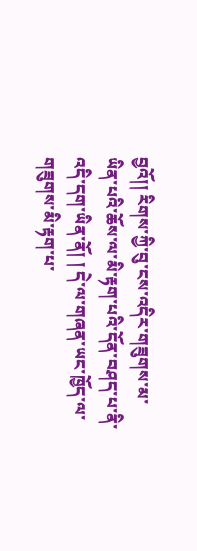བྱའོ།། རིགས་ཀྱི་བུ་ངས་འདིར་གཟུགས་མ་ཡིན་པའི་ཆོས་ལ་མི་རྟག་པའི་དོན་བཤད་པ་ནི་འདི་དག་ཡིན་ནོ། ། དེ་ལ་གཞན་ཡང་ཁྱོད་ལ་གཟུགས་མི་རྟག་པ་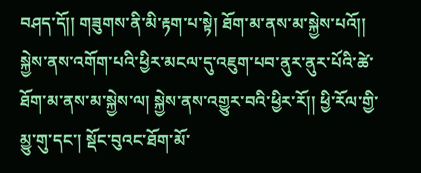བཤད་དོ།། གཟུགས་ནི་མི་རྟག་པ་སྟེ། ཐོག་མ་ནས་མ་སྐྱེས་པའོ།། སྐྱེས་ནས་འགོག་པའི་ཕྱིར་མངལ་དུ་འཇུག་པབ་ནུར་ནུར་པོའི་ཚེ་ཐོག་མ་ནས་མ་སྐྱེས་ལ། སྐྱེས་ནས་འགྱུར་བའི་ཕྱིར་རོ།། ཕྱི་རོལ་གྱི་མྱུ་གུ་དང་། སྡོང་བུའང་ཐོག་མོ་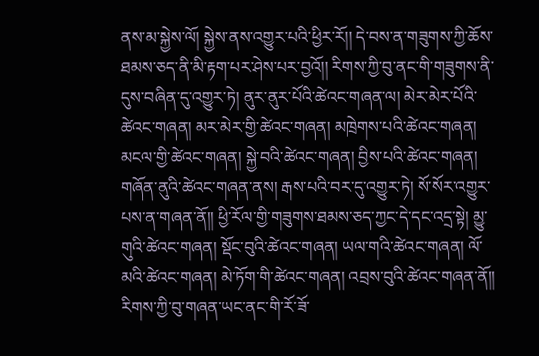ནས་མ་སྐྱེས་ལོ། སྐྱེས་ནས་འགྱུར་པའི་ཕྱིར་རོ།། དེ་བས་ན་གཟུགས་ཀྱི་ཆོས་ཐམས་ཅད་ནི་མི་རྟག་པར་ཤེས་པར་བྱའོ།། རིགས་ཀྱི་བུ་ནང་གི་གཟུགས་ནི་དུས་བཞིན་དུ་འགྱུར་ཏེ། ནུར་ནུར་པོའི་ཚེའང་གཞན་ལ། མེར་མེར་པོའི་ཚེའང་གཞན། མར་མེར་གྱི་ཚེའང་གཞན། མཁྲེགས་པའི་ཚེའང་གཞན། མངལ་གྱི་ཚེའང་གཞན། སྐྱེ་བའི་ཚེའང་གཞན། བྱིས་པའི་ཚེའང་གཞན། གཞོན་ནུའི་ཚེའང་གཞན་ནས། རྒས་པའི་བར་དུ་འགྱུར་ཏེ། སོ་སོར་འགྱུར་པས་ན་གཞན་ནོ།། ཕྱི་རོལ་གྱི་གཟུགས་ཐམས་ཅད་ཀྱང་དེ་དང་འདྲ་སྟེ། མྱུ་གུའི་ཚེའང་གཞན། སྡོང་བུའི་ཚེའང་གཞན། ཡལ་གའི་ཚེའང་གཞན། ལོ་མའི་ཚེའང་གཞན། མེ་ཏོག་གི་ཚེའང་གཞན། འབྲས་བུའི་ཚེའང་གཞན་ནོ།། རིགས་ཀྱི་བུ་གཞན་ཡང་ནང་གི་རོ་ཟོ་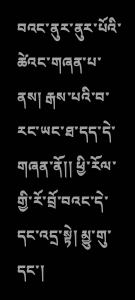བའང་ནུར་ནུར་པོའི་ཚེའང་གཞན་པ་ནས། རྒས་པའི་བ་རང་ཡང་ཐ་དད་དེ་གཞན་ནོ།། ཕྱི་རོལ་གྱི་རོ་བྲོ་བའང་དེ་དང་འདྲ་སྟེ། མྱུ་གུ་དང་།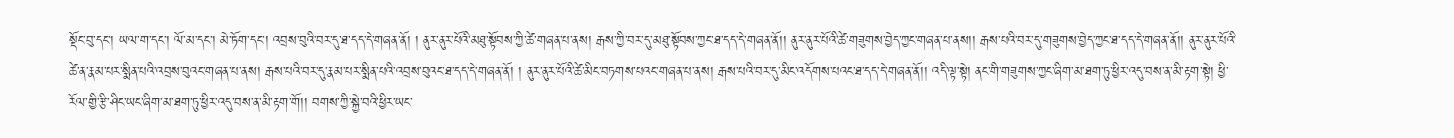སྡོང་བུ་དང་། ཡལ་ག་དང་། ལོ་མ་དང་། མེ་ཏོག་དང་། འབྲས་བུའི་བར་དུ་ཐ་དད་དེ་གཞན་ནོ། ། ནུར་ནུར་པོའི་མཐུ་སྟོབས་ཀྱི་ཚེ་གཞན་པ་ནས། རྒས་ཀྱི་བར་དུ་མཐུ་སྟོབས་ཀྱང་ཐ་དད་དེ་གཞན་ནོ།། ནུར་ནུར་པོའི་ཚེ་གཟུགས་བྱེད་ཀྱང་གཞན་པ་ནས།། རྒས་པའི་བར་དུ་གཟུགས་བྱེད་ཀྱང་ཐ་དད་དེ་གཞན་ནོ།། ནུར་ནུར་པོའི་ཚེ་ན་རྣམ་པར་སྨིན་པའི་འབྲས་བུའང་གཞན་པ་ནས། རྒས་པའི་བར་དུ་རྣམ་པར་སྨིན་པའི་འབྲས་བུའང་ཐ་དད་དེ་གཞན་ནོ། ། ནུར་ནུར་པོའི་ཚེ་མིང་བཏགས་པའང་གཞན་པ་ནས། རྒས་པའི་བར་དུ་མིང་འདོགས་པའང་ཐ་དད་དེ་གཞན་ནོ།། འདི་ལྟ་སྟེ། ནང་གི་གཟུགས་ཀྱང་ཞིག་མ་ཐག་ཏུ་ཕྱིར་འདུ་བས་ན་མི་རྟག་སྟེ། ཕྱི་རོལ་གྱི་རྩི་ཤིང་ཡང་ཞིག་མ་ཐག་ཏུ་ཕྱིར་འདུ་བས་ན་མི་རྟག་གོ།། བགས་ཀྱི་སྐྱེ་བའི་ཕྱིར་ཡང་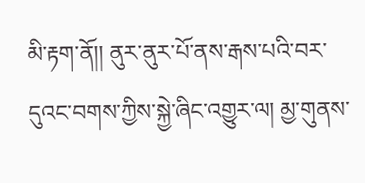མི་རྟག་ནོ།། ནུར་ནུར་པོ་ནས་རྒས་པའི་བར་དུའང་བགས་ཀྱིས་སྐྱེ་ཞིང་འགྱུར་ལ། མྱ་གུནས་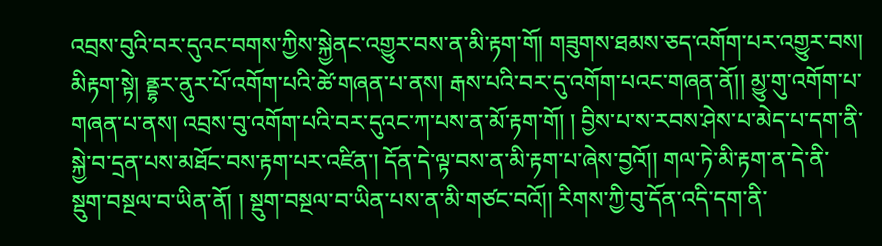འབྲས་བུའི་བར་དུའང་བགས་ཀྱིས་སྐྱེནང་འགྱུར་བས་ན་མི་རྟག་གོ། གཟུགས་ཐམས་ཅད་འགོག་པར་འགྱུར་བས། མིརྟག་སྟེ། ནྡྷར་ནུར་པོ་འགོག་པའི་ཚེ་གཞན་པ་ནས། རྒས་པའི་བར་དུ་འགོག་པའང་གཞན་ནོ།། མྱུ་གུ་འགོག་པ་གཞན་པ་ནས། འབྲས་བུ་འགོག་པའི་བར་དུའང་ཀ་པས་ན་མོ་རྟག་གོ། ། བྱིས་པ་ས་རབས་ཤེས་པ་མེད་པ་དག་ནི་སྐྱེ་བ་དྲན་པས་མཐོང་བས་རྟག་པར་འཛིན་། དོན་དེ་ལྟ་བས་ན་མི་རྟག་པ་ཞེས་བྱའོ།། གལ་ཏེ་མི་རྟག་ན་དེ་ནི་སྡུག་བསྔལ་བ་ཡིན་ནོ། ། སྡུག་བསྔལ་བ་ཡིན་པས་ན་མི་གཙང་བའོ།། རིགས་ཀྱི་བུ་དོན་འདི་དག་ནི་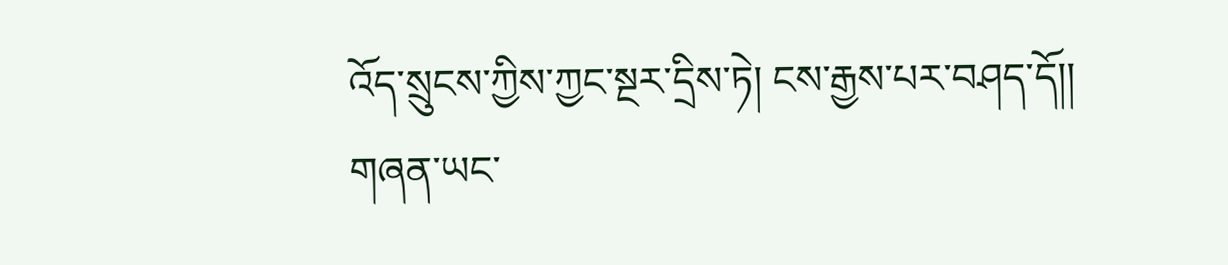འོད་སྲུངས་ཀྱིས་ཀྱང་སྔར་དྲིས་ཏེ། ངས་རྒྱས་པར་བཤད་དོ།། གཞན་ཡང་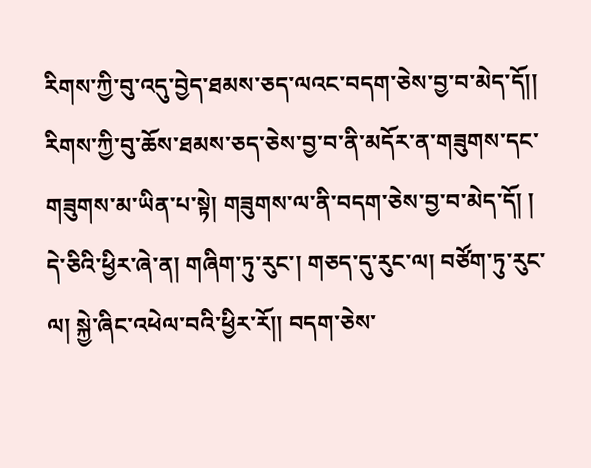རིགས་ཀྱི་བུ་འདུ་བྱེད་ཐམས་ཅད་ལའང་བདག་ཅེས་བྱ་བ་མེད་དོ།། རིགས་ཀྱི་བུ་ཆོས་ཐམས་ཅད་ཅེས་བྱ་བ་ནི་མདོར་ན་གཟུགས་དང་གཟུགས་མ་ཡིན་པ་སྟེ། གཟུགས་ལ་ནི་བདག་ཅེས་བྱ་བ་མེད་དོ། ། དེ་ཅིའི་ཕྱིར་ཞེ་ན། གཞིག་ཏུ་རུང་། གཅད་དུ་རུང་ལ། བཙོག་ཏུ་རུང་ལ། སྐྱེ་ཞིང་འཕེལ་བའི་ཕྱིར་རོ།། བདག་ཅེས་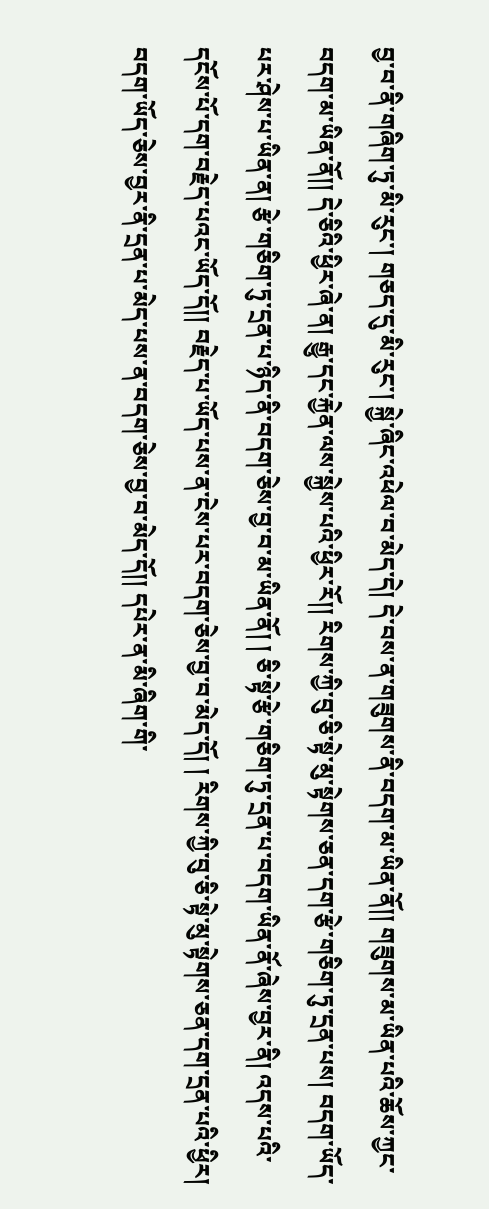བྱ་བ་ནི་གཞིག་ཏུ་མི་རུང་། གཅད་དུ་མི་རུང་། སྐྱེ་ཞིང་འཕེལ་བ་མེད་དེ། དེ་བས་ན་གཟུགས་ནི་བདག་མ་ཡིན་ནོ།། གཟུགས་མ་ཡིན་པའི་ཆོས་ཀྱང་བདག་མ་ཡིན་ནོ།། དེ་ཅིའི་ཕྱིར་ཞེ་ན། རྒྱུ་དང་རྐྱེན་ལས་སྐྱེས་པའི་ཕྱིར་རོ།། རིགས་ཀྱི་བུ་ཅི་སྟེ་མུ་སྟེགས་ཅན་དག་རྩེ་གཅིག་ཏུ་དྲན་པས། བདག་ཡོད་པར་ཤེས་པ་ཡིན་ན། རྩེ་གཅིག་ཏུ་དྲན་པ་ཉིད་ནི་བདག་ཅེས་བྱ་བ་མ་ཡིན་ནོ། ། ཅི་སྟེ་རྩེ་གཅིག་ཏུ་དྲན་པ་བདག་ཡིན་ནོ་ཞེས་བྱར་ནི། འདས་པའི་དངོས་པོ་དག་བརྗེད་པའང་ཡོད་དོ།། བརྗེད་པ་ཡོད་པས་ན་ངེས་པར་བདག་ཅེས་བྱ་བ་མེད་དོ། ། རིགས་ཀྱི་བུ་ཅི་སྟེ་མུ་སྟེགས་ཅན་དག་དྲན་པའི་ཕྱིར། བདག་ཡོད་ཅེས་བྱར་ནི་དྲན་པ་མེད་པས་ན་བདག་ཅེས་བྱ་བ་མེད་དོ།། དཔེར་ན་མི་ཞིག་གི་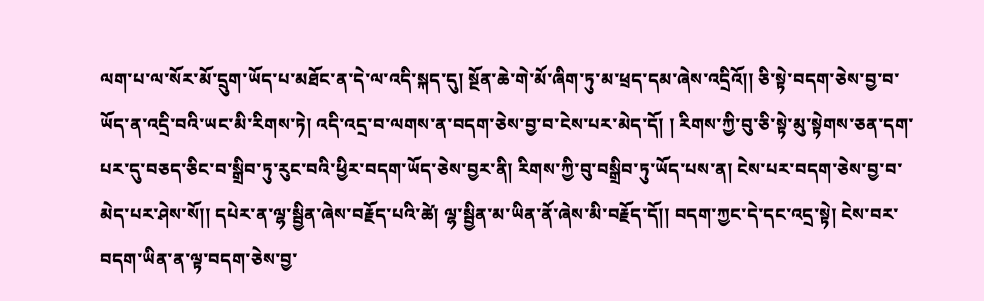ལག་པ་ལ་སོར་མོ་དྲུག་ཡོད་པ་མཐོང་ན་དེ་ལ་འདི་སྐད་དུ། སྔོན་ཆེ་གེ་མོ་ཞིག་ཏུ་མ་ཕྲད་དམ་ཞེས་འདྲིའོ།། ཅི་སྟེ་བདག་ཅེས་བྱ་བ་ཡོད་ན་འདྲི་བའི་ཡང་མི་རིགས་ཏེ། འདི་འདྲ་བ་ལགས་ན་བདག་ཅེས་བྱ་བ་ངེས་པར་མེད་དོ། ། རིགས་ཀྱི་བུ་ཅི་སྟེ་མུ་སྟེགས་ཅན་དག་པར་དུ་བཅད་ཅིང་བ་སྒྲིབ་ཏུ་རུང་བའི་ཕྱིར་བདག་ཡོད་ཅེས་བྱར་ནི། རིགས་ཀྱི་བུ་བསྒྲིབ་ཏུ་ཡོད་པས་ན། ངེས་པར་བདག་ཅེས་བྱ་བ་མེད་པར་ཤེས་སོ།། དཔེར་ན་ལྷ་སྦྱིན་ཞེས་བརྗོད་པའི་ཚེ། ལྷ་སྦྱིན་མ་ཡིན་ནོ་ཞེས་མི་བརྗོད་དོ།། བདག་ཀྱང་དེ་དང་འདྲ་སྟེ། ངེས་བར་བདག་ཡིན་ན་ལྟ་བདག་ཅེས་བྱ་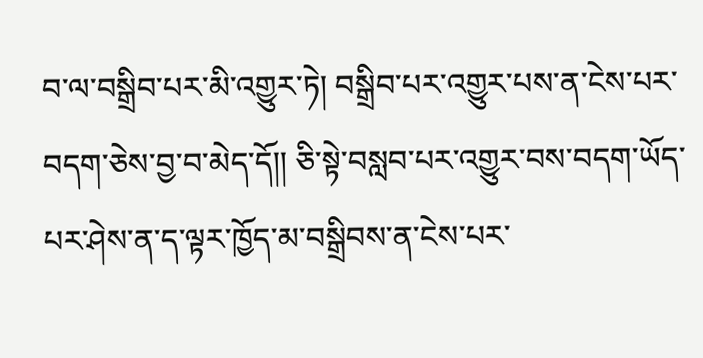བ་ལ་བསྒྲིབ་པར་མི་འགྱུར་ཏེ། བསྒྲིབ་པར་འགྱུར་པས་ན་ངེས་པར་བདག་ཅེས་བྱ་བ་མེད་དོ།། ཅི་སྟེ་བསླབ་པར་འགྱུར་བས་བདག་ཡོད་པར་ཤེས་ན་ད་ལྟར་ཁྱོད་མ་བསྒྲིབས་ན་ངེས་པར་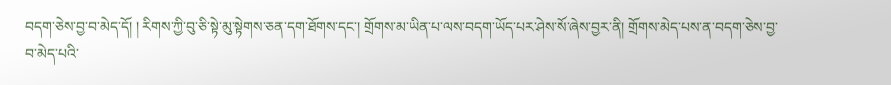བདག་ཅེས་བྱ་བ་མེད་དོ། ། རིགས་ཀྱི་བུ་ཅི་སྟེ་མུ་སྟེགས་ཅན་དག་ཐོགས་དང་། གྲོགས་མ་ཡིན་པ་ལས་བདག་ཡོད་པར་ཤེས་སོ་ཞེས་བྱར་ནི། གྲོགས་མེད་པས་ན་བདག་ཅེས་བྱ་བ་མེད་པའི་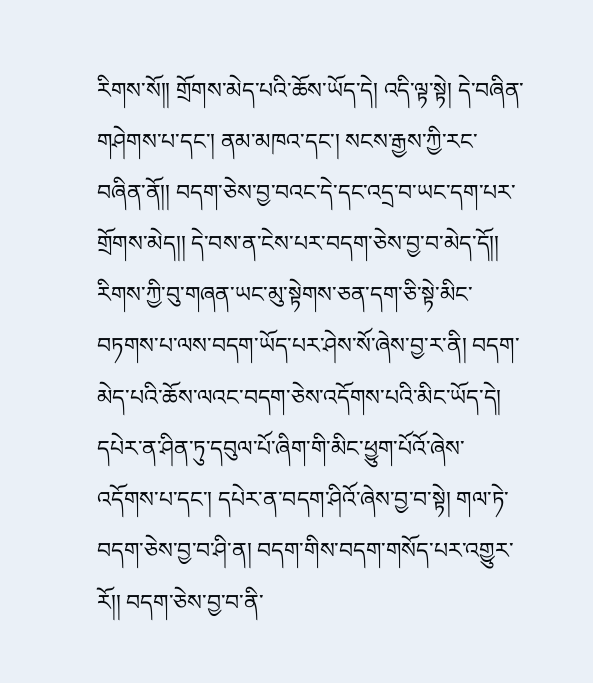རིགས་སོ།། གྲོགས་མེད་པའི་ཆོས་ཡོད་དེ། འདི་ལྟ་སྟེ། དེ་བཞིན་གཤེགས་པ་དང་། ནམ་མཁའ་དང་། སངས་རྒྱས་ཀྱི་རང་བཞིན་ནོ།། བདག་ཅེས་བྱ་བའང་དེ་དང་འདྲ་བ་ཡང་དག་པར་གྲོགས་མེད།། དེ་བས་ན་ངེས་པར་བདག་ཅེས་བྱ་བ་མེད་དོ།། རིགས་ཀྱི་བུ་གཞན་ཡང་མུ་སྟེགས་ཅན་དག་ཅི་སྟེ་མིང་བཏགས་པ་ལས་བདག་ཡོད་པར་ཤེས་སོ་ཞེས་བྱ་ར་ནི། བདག་མེད་པའི་ཆོས་ལའང་བདག་ཅེས་འདོགས་པའི་མིང་ཡོད་དེ། དཔེར་ན་ཤིན་ཏུ་དབུལ་པོ་ཞིག་གི་མིང་ཕྱུག་པོའོ་ཞེས་འདོགས་པ་དང་། དཔེར་ན་བདག་ཤིའོ་ཞེས་བྱ་བ་སྟེ། གལ་ཏེ་བདག་ཅེས་བྱ་བ་ཤི་ན། བདག་གིས་བདག་གསོད་པར་འགྱུར་རོ།། བདག་ཅེས་བྱ་བ་ནི་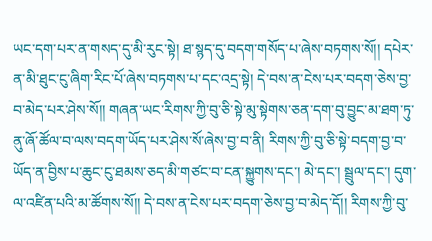ཡང་དག་པར་ན་གསད་དུ་མི་རུང་སྟེ། ཐ་སྙད་དུ་བདག་གསོད་པ་ཞེས་བཏགས་སོ།། དཔེར་ན་མི་ཐུང་ངུ་ཞིག་རིང་པོ་ཞེས་བཏགས་པ་དང་འདྲ་སྟེ། དེ་བས་ན་ངེས་པར་བདག་ཅེས་བྱ་བ་མེད་པར་ཤེས་སོ།། གཞན་ཡང་རིགས་ཀྱི་བུ་ཅི་སྟེ་མུ་སྟེགས་ཅན་དག་བུ་བྱུང་མ་ཐག་ཏུ་ནུ་ཞོ་ཚོལ་བ་ལས་བདག་ཡོད་པར་ཤེས་སོ་ཞེས་བྱ་བ་ནི། རིགས་ཀྱི་བུ་ཅི་སྟེ་བདག་བྱ་བ་ཡོད་ན་བྱིས་པ་ཆུང་ངུ་ཐམས་ཅད་མི་གཙང་བ་ངན་སྐྱུགས་དང་། མེ་དང་། སྦྲུལ་དང་། དུག་ལ་འཛིན་པའི་མ་ཚོགས་སོ།། དེ་བས་ན་ངེས་པར་བདག་ཅེས་བྱ་བ་མེད་དོ།། རིགས་ཀྱི་བུ་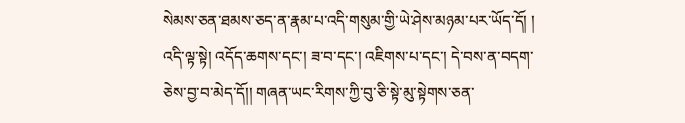སེམས་ཅན་ཐམས་ཅད་ན་རྣམ་པ་འདི་གསུམ་གྱི་ཡེ་ཤེས་མཉམ་པར་ཡོད་དོ། ། འདི་ལྟ་སྟེ། འདོད་ཆགས་དང་། ཟ་བ་དང་། འཇིགས་པ་དང་། དེ་བས་ན་བདག་ཅེས་བྱ་བ་མེད་དོ།། གཞན་ཡང་རིགས་ཀྱི་བུ་ཅི་སྟེ་མུ་སྟེགས་ཅན་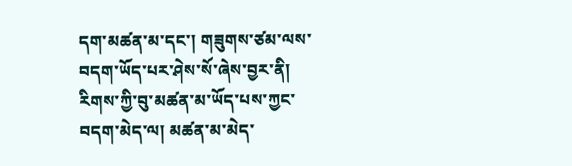དག་མཚན་མ་དང་། གཟུགས་ཙམ་ལས་བདག་ཡོད་པར་ཤེས་སོ་ཞེས་བྱར་ནི། རིགས་ཀྱི་བུ་མཚན་མ་ཡོད་པས་ཀྱང་བདག་མེད་ལ། མཚན་མ་མེད་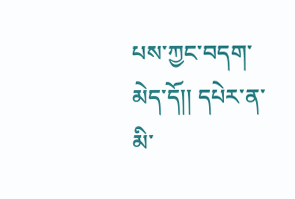པས་ཀྱང་བདག་མེད་དོ།། དཔེར་ན་མི་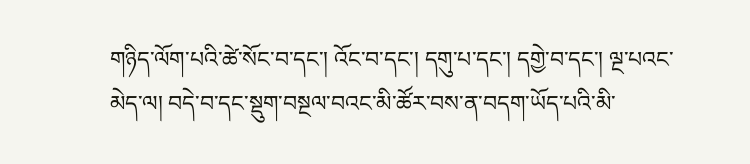གཉིད་ལོག་པའི་ཚེ་སོང་བ་དང་། འོང་བ་དང་། དགུ་པ་དང་། དགྱེ་བ་དང་། ལྔ་པའང་མེད་ལ། བདེ་བ་དང་སྡུག་བསྔལ་བའང་མི་ཚོར་བས་ན་བདག་ཡོད་པའི་མི་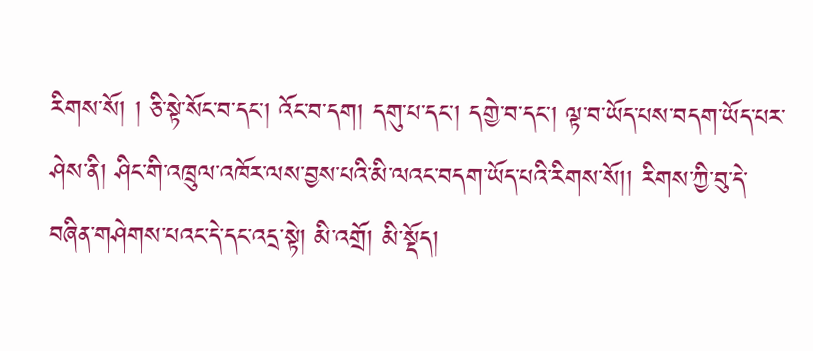རིགས་སོ། ། ཅི་སྟེ་སོང་བ་དང་། འོང་བ་དག། དགུ་པ་དང་། དགྱེ་བ་དང་། ལྟ་བ་ཡོད་པས་བདག་ཡོད་པར་ཤེས་ནི། ཤིང་གི་འཁྲུལ་འཁོར་ལས་བྱས་པའི་མི་ལའང་བདག་ཡོད་པའི་རིགས་སོ།། རིགས་ཀྱི་བུ་དེ་བཞིན་གཤེགས་པའང་དེ་དང་འདྲ་སྟེ། མི་འགྲོ། མི་སྡོད།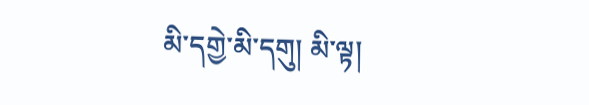མི་དགྱེ་མི་དགུ། མི་ལྟ།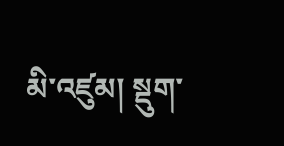མི་འཛུམ། སྡུག་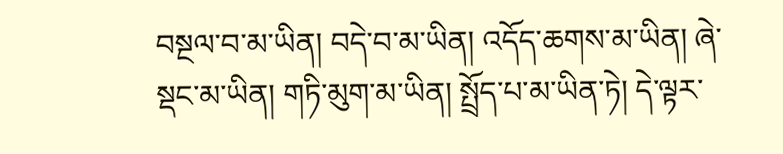བསྔལ་བ་མ་ཡིན། བདེ་བ་མ་ཡིན། འདོད་ཆགས་མ་ཡིན། ཞེ་སྡང་མ་ཡིན། གཏི་མུག་མ་ཡིན། སྤྲོད་པ་མ་ཡིན་ཏེ། དེ་ལྟར་